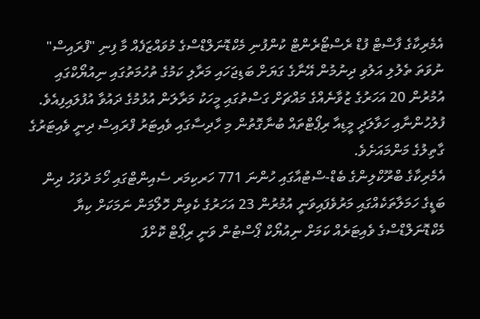އެމެރިކާގެ ފާސްޓް ފުޑް ރެސްޓޯރެންޓް ކުންފުނި މެކްޑޮނަލްޑްސްގެ މުވައްޒަފެއް މާ ފިނި "ފްރައިސް" ނުވަތަ ތެލުލި އަލުވި ދިނުމުން އޭނާގެ ގަޔަށް ބަޑިޖަހައި މަރާލި ކަމުގެ ތުހުމަތުގައި ނިއުޔޯކްގައި އުމުރުން 20 އަހަރުގެ ޒުވާނެއްގެ މައްޗަށް ގަސްތުގައި މީހަކު މަރާލަން އުޅުމުގެ ދައުވާ އުފުލައިފިއެވެ.
ފުލުހުންނާއި ހަވާލަދީ މީޑިއާ ރިޕޯޓްތައް ބުނާގޮތުން މި ހާދިސާގައި ވެއިޓަރު ފްރައިސް ދިނީ ވެއިޓަރުގެ ގާތިލުގެ މަންމައަށެވެ.
އެމެރިކާގެ ބްރޫކްލިންގެ ބެޑް-ސްޓުއާގައި ހުންނަ 771 ހަރކިމަރ ސެއިންޓްގައި ހޯމަ ދުވަހު ދިން ބަޑީގެ ހަމަލާތަކެއްގައި މަރުވެފައިވަނީ އުމުރުން 23 އަހަރުގެ ކެވިން ހޮލޯމަން ނަމަކަށް ކިޔާ މެކްޑޮނަލްޑްސްގެ ވެއިޓަރެއް ކަމަށް ނިއުޔޯކް ޕޯސްޓުން ވަނީ ރިޕޯޓް ކޮށްފަ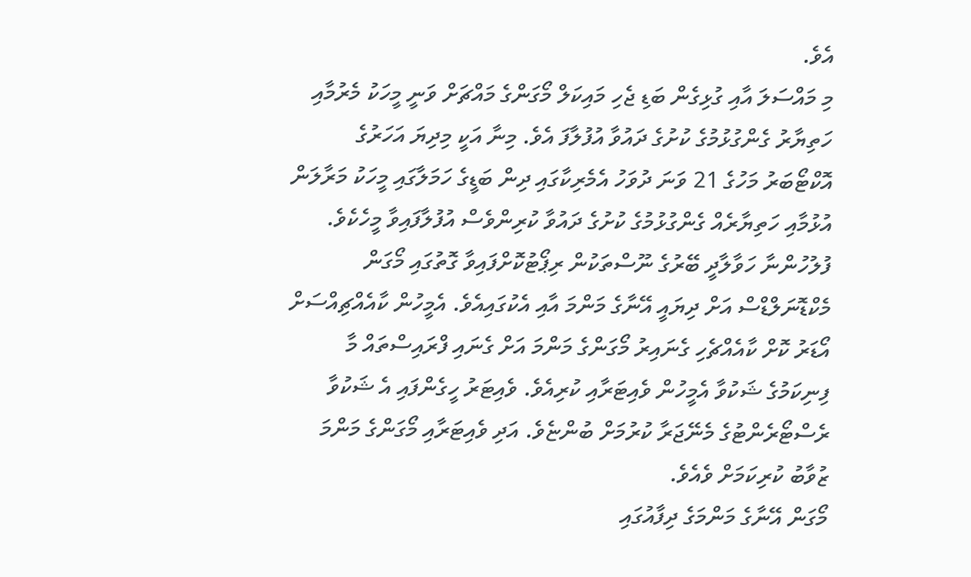އެވެ.
މި މައްސަލަ އާއި ގުޅިގެން ބަޑި ޖެހި މައިކަލް މޯގަންގެ މައްޗަށް ވަނީ މީހަކު މެރުމާއި ހަތިޔާރު ގެންގުޅުމުގެ ކުށުގެ ދައުވާ އުފުލާފަ އެވެ. މިނާ އަކީ މިދިޔަ އަހަރުގެ އޮކްޓޯބަރު މަހުގެ 21 ވަނަ ދުވަހު އެމެރިކާގައި ދިން ބަޑީގެ ހަމަލާގައި މީހަކު މަރާލަން އުޅުމާއި ހަތިޔާރެއް ގެންގުޅުމުގެ ކުށުގެ ދައުވާ ކުރިންވެސް އުފުލާފައިވާ މީހެކެވެ.
ފުލުހުންނާ ހަވާލާދީ ބޭރުގެ ނޫސްތަކުން ރިޕޯޓުކޮށްފައިވާ ގޮތުގައި މޯގަން މެކްޑޮނަލްޑްސް އަށް ދިޔައީ އޭނާގެ މަންމަ އާއި އެކުގައިއެވެ. އެމީހުން ކާއެއްޗިއްސަށް އޯޑަރު ކޮށް ކާއެއްޗެހި ގެނައިރު މޯގަންގެ މަންމަ އަށް ގެނައި ފްރައިސްތައް މާ ފިނިކަމުގެ ޝަކުވާ އެމީހުން ވެއިޓަރާއި ކުރިއެވެ. ވެއިޓަރު ހީގެންފައި އެ ޝަކުވާ ރެސްޓޯރެންޓުގެ މެނޭޖަރާ ކުރުމަށް ބުންޏެވެ. އަދި ވެއިޓަރާއި މޯގަންގެ މަންމަ ޒުވާބު ކުރިކަމަށް ވެއެވެ.
މޯގަން އޭނާގެ މަންމަގެ ދިފާއުގައި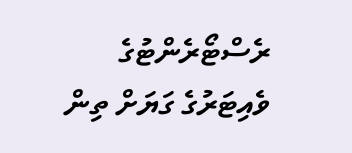ރެސްޓޯރެންޓުގެ ވެއިޓަރުގެ ގަޔަށް ތިން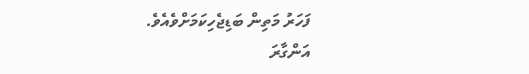ފަހަރު މަތިން ބަޑިޖެހިކަމަށްވެއެވެ.
އަންގާރަ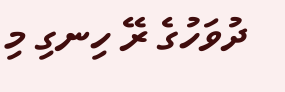ދުވަހުގެ ރޭ ހިނގި މި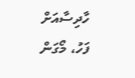ހާދިސާއަށް ފަހު، މޯގަން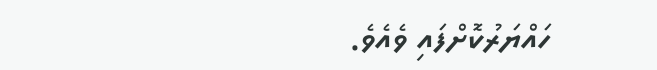ހައްޔަރުކޮށްފައި ވެއެވެ.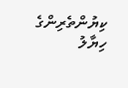ކިޔުންތެރިންގެ ހިޔާލު